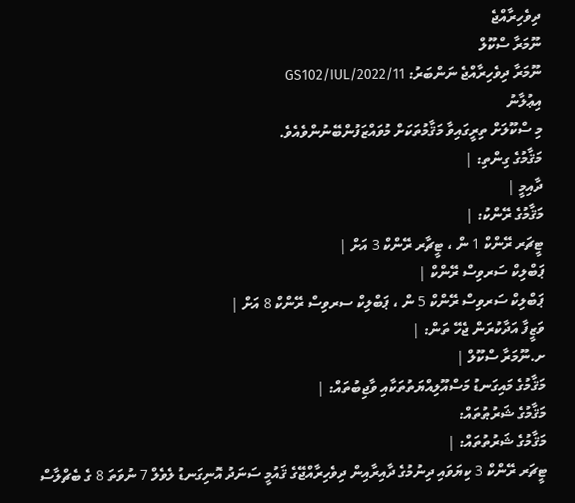ދިވެހިރާއްޖެ
ނޫމަރާ ސްކޫލް
ނޫމަރާ ދިވެހިރާއްޖެ ނަންބަރު: GS102/IUL/2022/11
އިޢުލާނު
މި ސްކޫލަށް ތިރީގައިވާ މަޤާމުތަކަށް މުވައްޒަފުންބޭނުންވެއެވެ.
މަޤާމުގެ ގިންތި: |
ދާއިމީ |
މަޤާމުގެ ރޭންކު: |
ޓީޗަރ ރޭންކް 1 ން ، ޓީޗާރ ރޭންކް 3 އަށް |
ޕަބްލިކް ސަރވިސް ރޭންކް |
ޕަބްލިކް ސަރވިސް ރޭންކް 5 ން ، ޕަބްލިކް ސރވިސް ރޭންކް 8 އަށް |
ވަޒީފާ އަދާކުރަން ޖެހޭ ތަން: |
ށ.ނޫމަރާ ސްކޫލް |
މަޤާމުގެ މައިގަނޑު މަސްއޫލިއްޔަތުތަކާއި ވާޖިބުތައް: |
މަޤާމުގެ ޝަރުޠުތައް:
މަޤާމުގެ ޝަރުތުތައް: |
ޓީޗަރ ރޭންކް 3 ކިޔަވައި ދިނުމުގެ ދާއިރާއިން ދިވެހިރާއްޖޭގެ ޤައުމީ ސަނަދު އޮނިގަނޑު ލެވެލް 7 ނުވަތަ 8 ގެ ބެޗްލާސް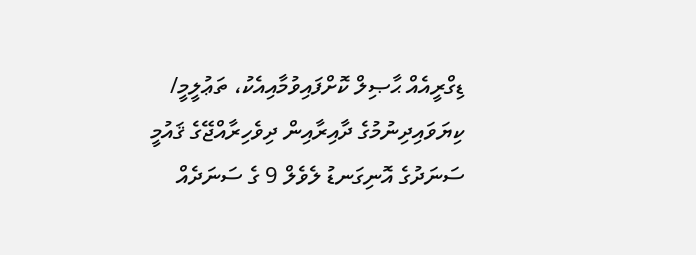ޑިގްރީއެއް ޙާޞިލް ކޮށްފައިވުމާއިއެކު، ތަޢުލީމީ/ ކިޔަވައިދިނުމުގެ ދާއިރާއިން ދިވެހިރާއްޖޭގެ ޤައުމީ ސަނަދުގެ އޮނިގަނޑު ލެވެލް 9 ގެ ސަނަދެއް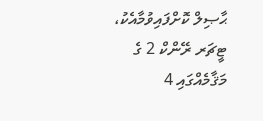ޙާޞިލް ކޮށްފައިވުމާއެކު، ޓީޗަރ ރޭންކް 2 ގެ މަޤާމެއްގައި 4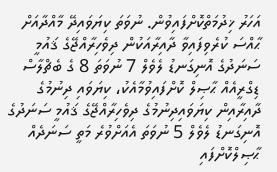އަހަރު ޚިދުމަތްކޮށްފައިވުން. ނުވަތަ ކިޔަވައިދޭ މާއްދާއަށް ޙާއްސަ ކުރެވިފައިވާ ދާއިރާއަކުން ދިވެހިރާއްޖޭގެ ޤައުމީ ސަނަދުގެ އޮނިގަނޑު ލެވެލް 7 ނުވަތަ 8 ގެ ބެޗްލާސް ޑިގްރީއެއް ޙާޞިލް ކޮށްފައިވުމާއެކު، ކިޔަވައި ދިނުމުގެ ދާއިރާއިން ކިޔަވައިދިނުމުގެ ދިވެހިރާއްޖޭގެ ޤައުމީ ސަނަދުގެ އޮނިގަނޑު ލެވެލް 5 ނުވަތަ އެއަށްވުރެ މަތީ ސަނަދެއް ޙާޞިލްކޮށްފައި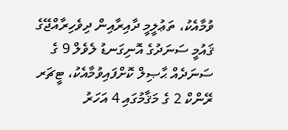ވުމާއެކު، ތަޢުލީމީ ދާއިރާއިން ދިވެހިރާއްޖޭގެ ޤައުމީ ސަނަދުގެ އޮނިގަނޑު ލެވެލް 9 ގެ ސަނަދެއް ޙާޞިލް ކޮށްފައިވުމާއެކު، ޓީޗަރ ރޭންކް 2 ގެ މަޤާމުގައި 4 އަހަރު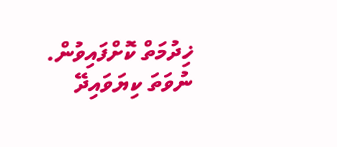ޚިދުމަތް ކޮށްފައިވުން. ނުވަތަ ކިޔަވައިދޭ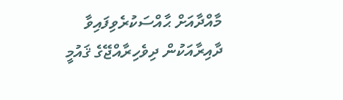މާއްދާއަށް ޙާއްސަކުރެވިފައިވާ ދާއިރާއަކުން ދިވެހިރާއްޖޭގެ ޤައުމީ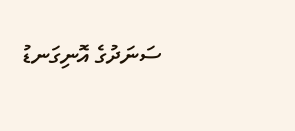ސަނަދުގެ އޮނިގަނޑު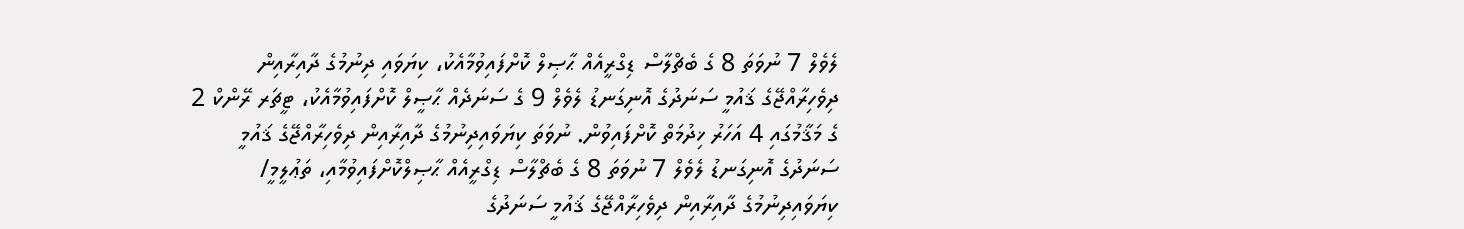ލެވެލް 7 ނުވަތަ 8 ގެ ބެޗްލާސް ޑިގްރީއެއް ޙާޞިލް ކޮށްފައިވުމާއެކު، ކިޔަވައި ދިނުމުގެ ދާއިރާއިން ދިވެހިރާއްޖޭގެ ޤައުމީ ސަނަދުގެ އޮނިގަނޑު ލެވެލް 9 ގެ ސަނަދެއް ޙާޞީލް ކޮށްފައިވުމާއެކު، ޓީޗަރ ރޭންކް 2 ގެ މަޤާމުގައި 4 އަހަރު ޚިދުމަތް ކޮށްފައިވުން. ނުވަތަ ކިޔަވައިދިނުމުގެ ދާއިރާއިން ދިވެހިރާއްޖޭގެ ޤައުމީ ސަނަދުގެ އޮނިގަނޑު ލެވެލް 7 ނުވަތަ 8 ގެ ބެޗްލާސް ޑިގްރީއެއް ޙާޞިލްކޮށްފައިވުމާއި، ތަޢުލީމީ/ ކިޔަވައިދިނުމުގެ ދާއިރާއިން ދިވެހިރާއްޖޭގެ ޤައުމީ ސަނަދުގެ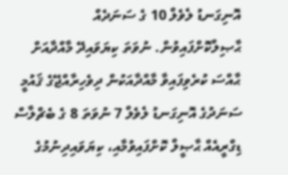އޮނިގަނޑު ލެވެލް 10 ގެ ސަނަދެއް ޙާޞިލްކޮށްފައިވުން. ނުވަތަ ކިޔަވައިދޭ މާއްދާއަށް ޙާއްސަ ކުރެވިފައިވާ މާއްދާއަކުން ދިވެހިރާއްޖޭގެ ޤައުމީ ސަނަދުގެ އޮނިގަނޑު ލެވެލް 7 ނުވަތަ 8 ގެ ބެޗްލާސް ޑިގްރީއެއް ޙާޞީލް ކޮށްފައިވުމާއި، ކިޔަވައިދިނުމުގެ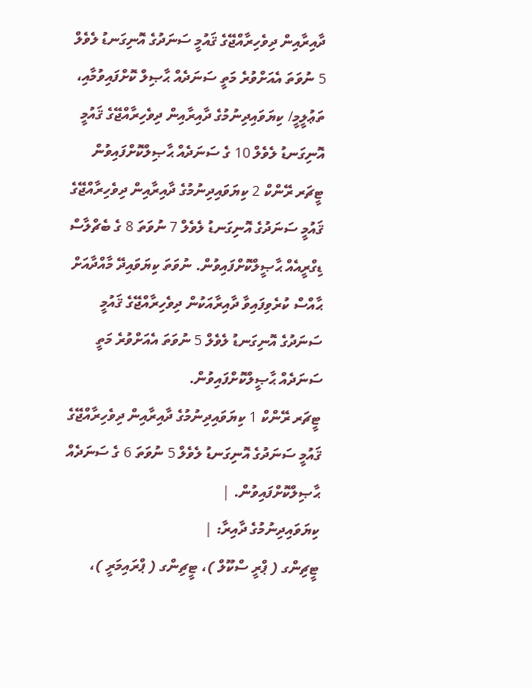ދާއިރާއިން ދިވެހިރާއްޖޭގެ ޤައުމީ ސަނަދުގެ އޮނިގަނޑު ލެވެލް 5 ނުވަތަ އެއަށްވުރެ މަތީ ސަނަދެއް ޙާޞިލް ކޮށްފައިވުމާއި، ތަޢުލީމީ/ ކިޔަވައިދިނުމުގެ ދާއިރާއިން ދިވެހިރާއްޖޭގެ ޤައުމީ އޮނިގަނޑު ލެވެލް 10 ގެ ސަނަދެއް ޙާޞިލްކޮށްފައިވުން
ޓީޗަރ ރޭންކް 2 ކިޔަވައިދިނުމުގެ ދާއިރާއިން ދިވެހިރާއްޖޭގެ ޤައުމީ ސަނަދުގެ އޮނިގަނޑު ލެވެލް 7 ނުވަތަ 8 ގެ ބެޗްލާސް ޑިގްރީއެއް ޙާޞީލްކޮށްފައިވުން. ނުވަތަ ކިޔަވައިދޭ މާއްދާއަށް ޙާއްސް ކުރެވިފައިވާ ދާއިރާއަކުން ދިވެހިރާއްޖޭގެ ޤައުމީ ސަނަދުގެ އޮނިގަނޑު ލެވެލް 5 ނުވަތަ އެއަށްވުރެ މަތީ ސަނަދެއް ޙާޞީލްކޮށްފައިވުން.
ޓީޗަރ ރޭންކް 1 ކިޔަވައިދިނުމުގެ ދާއިރާއިން ދިވެހިރާއްޖޭގެ ޤައުމީ ސަނަދުގެ އޮނިގަނޑު ލެވެލް 5 ނުވަތަ 6 ގެ ސަނަދެއް ޙާޞިލްކޮށްފައިވުން. |
ކިޔަވައިދިނުމުގެ ދާއިރާ: |
ޓީޗިންގ ( ޕްރީ ސްކޫލް )، ޓީޗިންގ ( ޕްރައިމަރީ )،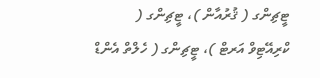ޓީޗިންގ ( ޤުރުއާން )، ޓީޗިންގ ( ކްރިއޭޓިވް އަރޓް )، ޓީޗިންގ ( ހެލްތް އެންޑް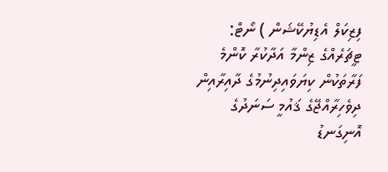ފިޒިކަލް އެޑިޔުކޭޝަން ) ނޯޓް: ޓީޗަރެއްގެ ޒިންމާ އަދާކުރާ ކޮންމެ ފަރާތަކުން ކިޔަވައިދިނުމުގެ ދާއިރާއިން ދިވެހިރާއްޖޭގެ ޤައުމީ ސަނަދުގެ އޮނިގަނޑު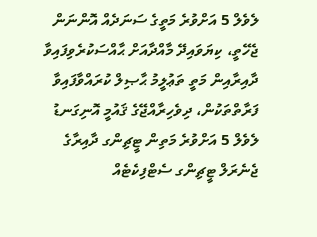ލެވެލް 5 އަށްވުރެ މަތީގެ ސަނަދެއް އޮންނަން ޖެހޭތީ، ކިޔަވައިދޭ މާއްދާއަށް ޙާއްސަކުރެވިފައިވާ ދާއިރާއިން މަތީ ތަޢުލީމު ޙާޞިލް ކުރައްވާފައިވާ ފަރާތްތަކުން، ދިވެހިރާއްޖޭގެ ޤައުމީ އޮނިގަނޑު ލެވެލް 5 އަށްވުރެ މަތިން ޓީޗިންގ ދާއިރާގެ ޖެނެރަލް ޓީޗިންގ ސެޓްފިކެޓެއް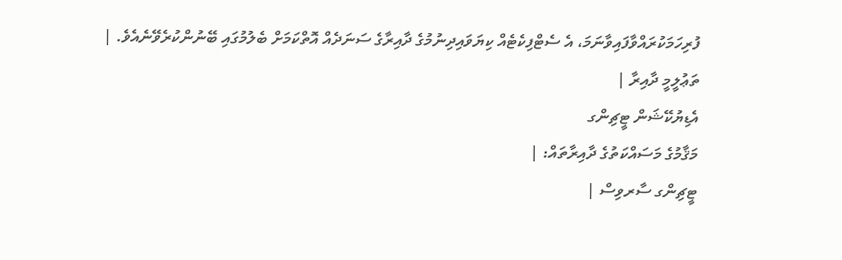ފުރިހަމަކުރައްވާފައިވާނަމަ، އެ ސެޓްފިކެޓެއް ކިޔަވައިދިނުމުގެ ދާއިރާގެ ސަނަދެއް އޮތްކަމަށް ބެލުމުގައި ބޭނުންކުރެވޭނެއެވެ. |
ތަޢުލީމީ ދާއިރާ |
އެޑިޔުކޭޝަން ޓީޗިންގ
މަޤާމުގެ މަސައްކަތުގެ ދާއިރާތައް: |
ޓީޗިންގ ސާރވިސް |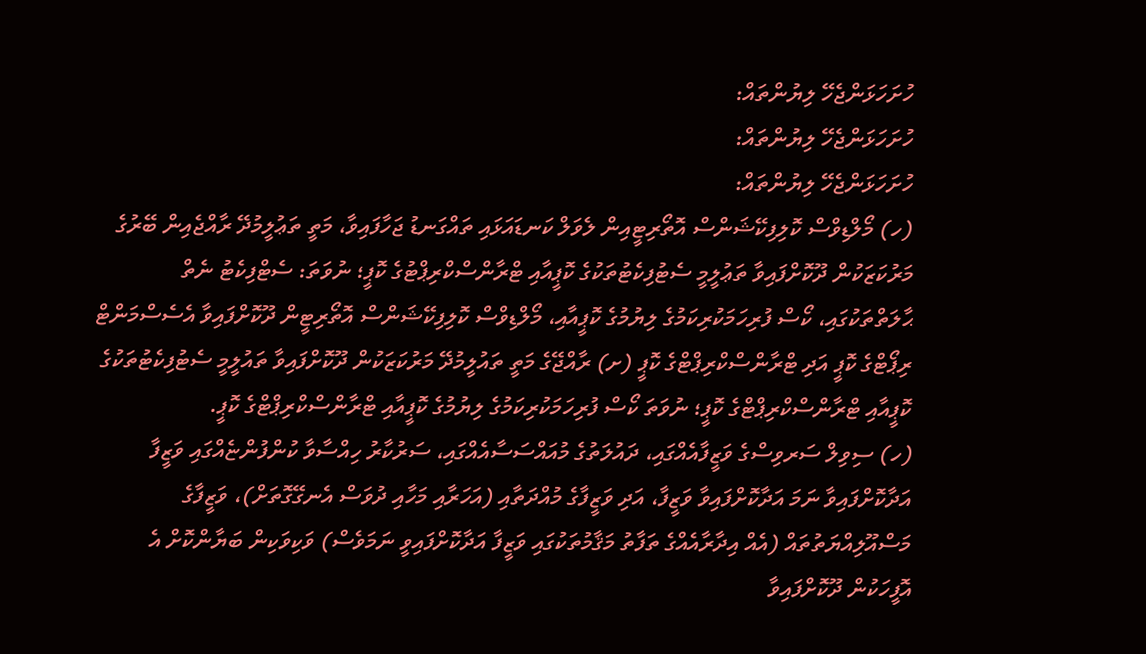ހުށަހަޅަންޖެހޭ ލިޔުންތައް:
ހުށަހަޅަންޖެހޭ ލިޔުންތައް:
ހުށަހަޅަންޖެހޭ ލިޔުންތައް:
(ހ) މޯލްޑިވްސް ކޮލިފިކޭޝަންސް އޮތޯރިޓީއިން ލެވަލް ކަނޑައަޅައި ތައްގަނޑު ޖަހާފައިވާ، މަތީ ތަޢުލީމުދޭ ރާއްޖެއިން ބޭރުގެ މަރުކަޒަކުން ދޫކޮށްފައިވާ ތަޢުލީމީ ސެޓުފިކެޓުތަކުގެ ކޮޕީއާއި ޓްރާންސްކްރިޕްޓުގެ ކޮޕީ؛ ނުވަތަ: ސެޓްފިކެޓު ނެތް ޙާލަތްތަކުގައި، ކޯސް ފުރިހަމަކުރިކަމުގެ ލިޔުމުގެ ކޮޕީއާއި، މޯލްޑިވްސް ކޮލިފިކޭޝަންސް އޮތޯރިޓީން ދޫކޮށްފައިވާ އެސެސްމަންޓް ރިޕޯޓްގެ ކޮޕީ އަދި ޓްރާންސްކްރިޕްޓްގެ ކޮޕީ (ށ) ރާއްޖޭގެ މަތީ ތައުލީމުދޭ މަރުކަޒަކުން ދޫކޮށްފައިވާ ތައުލީމީ ސެޓުފިކެޓުތަކުގެ ކޮޕީއާއި ޓްރާންސްކްރިޕްޓްގެ ކޮޕީ؛ ނުވަތަ ކޯސް ފުރިހަމަކުރިކަމުގެ ލިޔުމުގެ ކޮޕީއާއި ޓްރާންސްކްރިޕްޓްގެ ކޮޕީ.
(ހ) ސިވިލް ސަރވިސްގެ ވަޒީފާއެއްގައި، ދައުލަތުގެ މުއައްސަސާއެއްގައި، ސަރުކާރު ހިއްސާވާ ކުންފުންޏެއްގައި ވަޒީފާ އަދާކޮށްފައިވާ ނަމަ އަދާކޮށްފައިވާ ވަޒީފާ، އަދި ވަޒީފާގެ މުއްދަތާއި (އަހަރާއި މަހާއި ދުވަސް އެނގޭގޮތަށް)، ވަޒީފާގެ މަސްއޫލިއްޔަތުތައް (އެއް އިދާރާއެއްގެ ތަފާތު މަޤާމުތަކުގައި ވަޒީފާ އަދާކޮށްފައިވީ ނަމަވެސް) ވަކިވަކިން ބަޔާންކޮށް އެ އޮފީހަކުން ދޫކޮށްފައިވާ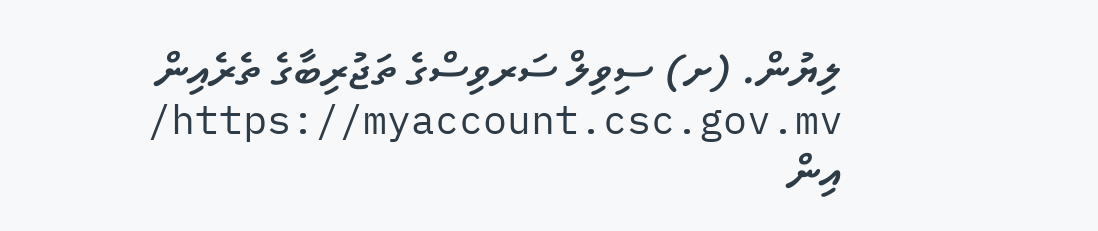ލިޔުން. (ށ) ސިވިލް ސަރވިސްގެ ތަޖުރިބާގެ ތެރެއިން https://myaccount.csc.gov.mv/ އިން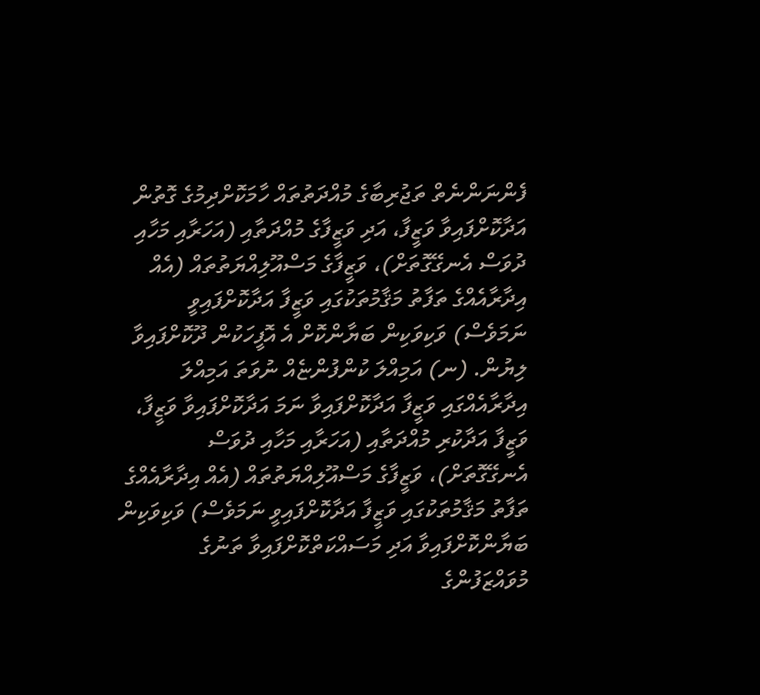ފެންނަންނެތް ތަޖުރިބާގެ މުއްދަތުތައް ހާމަކޮށްދިމުގެ ގޮތުން އަދާކޮށްފައިވާ ވަޒީފާ، އަދި ވަޒީފާގެ މުއްދަތާއި (އަހަރާއި މަހާއި ދުވަސް އެނގޭގޮތަށް)، ވަޒީފާގެ މަސްއޫލިއްޔަތުތައް (އެއް އިދާރާއެއްގެ ތަފާތު މަޤާމުތަކުގައި ވަޒީފާ އަދާކޮށްފައިވީ ނަމަވެސް) ވަކިވަކިން ބަޔާންކޮށް އެ އޮފީހަކުން ދޫކޮށްފައިވާ ލިޔުން. (ނ) އަމިއްލަ ކުންފުންޏެއް ނުވަތަ އަމިއްލަ އިދާރާއެއްގައި ވަޒީފާ އަދާކޮށްފައިވާ ނަމަ އަދާކޮށްފައިވާ ވަޒީފާ، ވަޒީފާ އަދާކުރި މުއްދަތާއި (އަހަރާއި މަހާއި ދުވަސް އެނގޭގޮތަށް)، ވަޒީފާގެ މަސްއޫލިއްޔަތުތައް (އެއް އިދާރާއެއްގެ ތަފާތު މަޤާމުތަކުގައި ވަޒީފާ އަދާކޮށްފައިވީ ނަމަވެސް) ވަކިވަކިން ބަޔާންކޮށްފައިވާ އަދި މަސައްކަތްކޮށްފައިވާ ތަނުގެ މުވައްޒަފުންގެ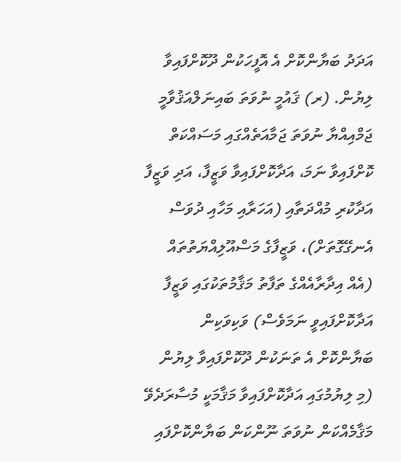އަދަދު ބަޔާންކޮށް އެ އޮފީހަކުން ދޫކޮށްފައިވާ ލިޔުން. (ރ) ޤައުމީ ނުވަތަ ބައިނަލްއަޤުވާމީ ޖަމްއިއްޔާ ނުވަތަ ޖަމާއަތެއްގައި މަސައްކަތް ކޮށްފައިވާ ނަމަ، އަދާކޮށްފައިވާ ވަޒީފާ، އަދި ވަޒީފާ އަދާކުރި މުއްދަތާއި (އަހަރާއި މަހާއި ދުވަސް އެނގޭގޮތަށް)، ވަޒީފާގެ މަސްއޫލިއްޔަތުތައް (އެއް އިދާރާއެއްގެ ތަފާތު މަޤާމުތަކުގައި ވަޒީފާ އަދާކޮށްފައިވީ ނަމަވެސް) ވަކިވަކިން ބަޔާންކޮށް އެ ތަނަކުން ދޫކޮށްފައިވާ ލިޔުން (މި ލިޔުމުގައި އަދާކޮށްފައިވާ މަޤާމަކީ މުސާރަދެވޭ މަޤާމެއްކަން ނުވަތަ ނޫންކަން ބަޔާންކޮށްފައި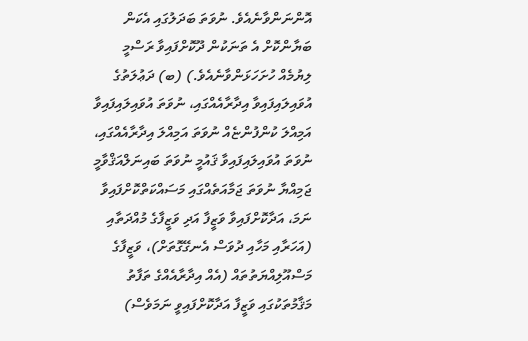އޮންނަންވާނެއެވެ. ނުވަތަ ބަދަލުގައި އެކަން ބަޔާންކޮށް އެ ތަނަކުން ދޫކޮށްފައިވާ ރަސްމީ ލިޔުމެއް ހުށަހަޅަންވާނެއެވެ.) (ބ) ދަޢުލަތުގެ އުވައިލައިފައިވާ އިދާރާއެއްގައި، ނުވަތަ އުވައިލައިފައިވާ އަމިއްލަ ކުންފުންޏެއް ނުވަތަ އަމިއްލަ އިދާރާއެއްގައި، ނުވަތަ އުވައިލައިފައިވާ ޤައުމީ ނުވަތަ ބައިނަލްއަޤްވާމީ ޖަމިއްޔާ ނުވަތަ ޖަމާއަތެއްގައި މަސައްކަތްކޮށްފައިވާ ނަމަ، އަދާކޮށްފައިވާ ވަޒީފާ އަދި ވަޒީފާގެ މުއްދަތާއި (އަހަރާއި މަހާއި ދުވަސް އެނގޭގޮތަށް)، ވަޒީފާގެ މަސްއޫލިއްޔަތުތައް (އެއް އިދާރާއެއްގެ ތަފާތު މަޤާމުތަކުގައި ވަޒީފާ އަދާކޮށްފައިވީ ނަމަވެސް)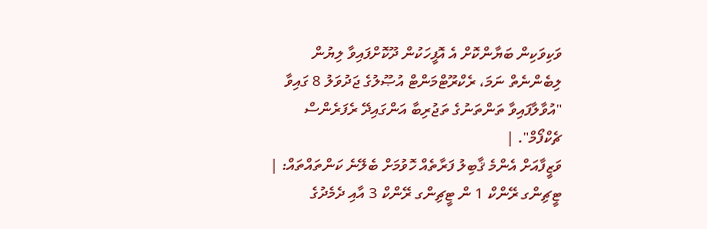ވަކިވަކިން ބަޔާންކޮށް އެ އޮފީހަކުން ދޫކޮށްފައިވާ ލިޔުން ލިބެންނެތް ނަމަ، ރެކްރޫޓްމަންޓް އުޞޫލުގެ ޖަދުވަލު 8 ގައިވާ "އުވާލާފައިވާ ތަންތަނުގެ ތަޖުރިބާ އަންގައިދޭ ރެފަރެންސް ޗެކްފޯމް". |
ވަޒީފާއަށް އެންމެ ޤާބިލު ފަރާތެއް ހޮވުމަށް ބެލޭނެ ކަންތައްތައް: |
ޓީޗިންގ ރޭންކް 1 ން ޓީޗިންގ ރޭންކް 3 އާއި ދެމެދުގެ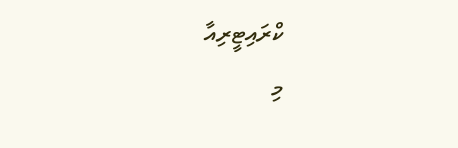ކްރައިޓީރިއާ
މި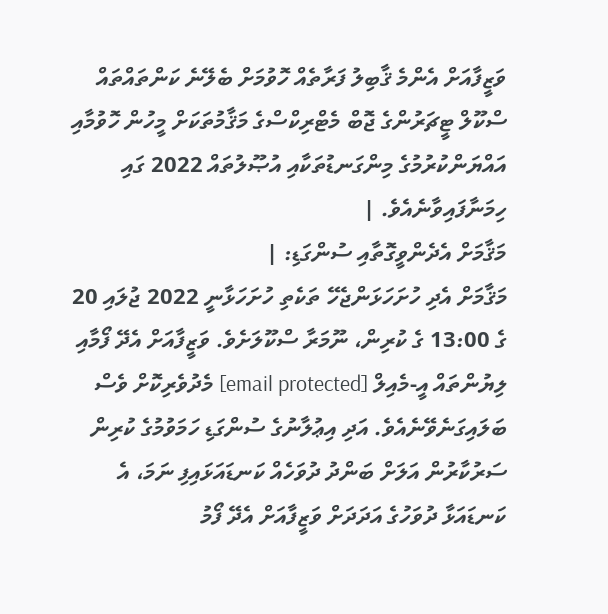ވަޒީފާއަށް އެންމެ ޤާބިލު ފަރާތެއް ހޮވުމަށް ބެލޭނެ ކަންތައްތައް ސްކޫލް ޓީޗަރުންގެ ޖޮބް މެޓްރިކްސްގެ މަޤާމުތަކަށް މީހުން ހޮވުމާއި އައްޔަންކުރުމުގެ މިންގަނޑުތަކާއި އުޞޫލުތައް 2022 ގައި ހިމަނާފައިވާނެއެވެ. |
މަޤާމަށް އެދެންވީގޮތާއި ސުންގަޑި: |
މަޤާމަށް އެދި ހުށަހަޅަންޖެހޭ ތަކެތި ހުށަހަޅާނީ 2022 ޖުލައި 20 ގެ 13:00 ގެ ކުރިން، ނޫމަރާ ސްކޫލަށެވެ. ވަޒީފާއަށް އެދޭ ފޯމާއި ލިޔުންތައް އީ-މެއިލް [email protected] މެދުވެރިކޮށް ވެސް ބަލައިގަނެވޭނެއެވެ. އަދި އިޢުލާނުގެ ސުންގަޑި ހަމަވުމުގެ ކުރިން ސަރުކާރުން އަލަށް ބަންދު ދުވަހެއް ކަނޑައަޅައިފި ނަމަ، އެ ކަނޑައަޅާ ދުވަހުގެ އަދަދަށް ވަޒީފާއަށް އެދޭ ފޯމު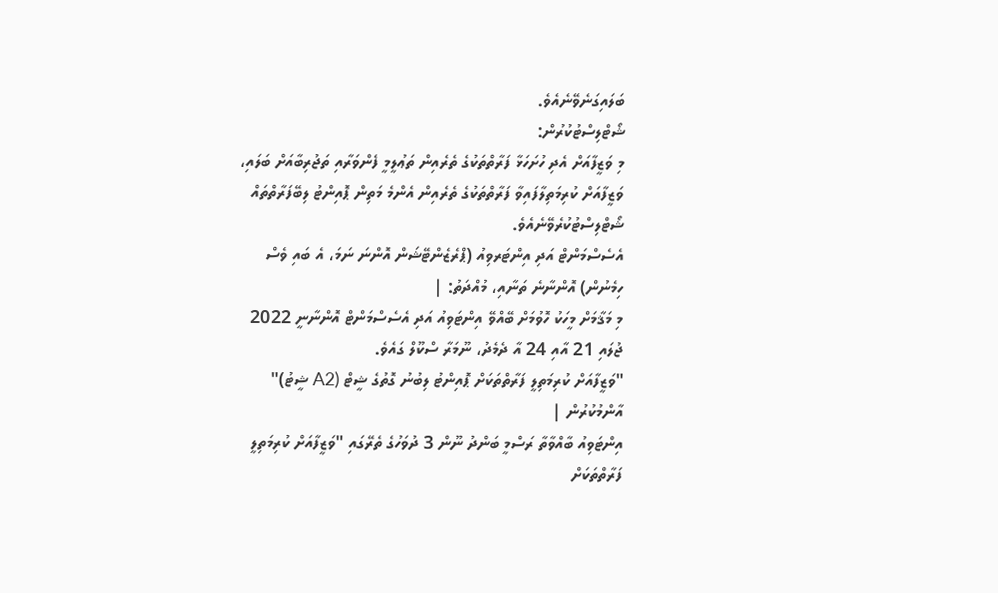ބަލައިގަނެވޭނެއެވެ.
ޝޯޓްލިސްޓުކުރުން:
މި ވަޒީފާއަށް އެދި ހުށަހަޅާ ފަރާތްތަކުގެ ތެރެއިން ތަޢުލީމީ ފެންވަރާއި ތަޖުރިބާއަށް ބަލައި، ވަޒީފާއަށް ކުރިމަތިލާފައިވާ ފަރާތްތަކުގެ ތެރެއިން އެންމެ މަތިން ޕޮއިންޓު ލިބޭފަރާތްތައް ޝޯޓްލިސްޓުކުރެވޭނެއެވެ.
އެސެސްމަންޓް އަދި އިންޓަރވިއު (ޕްރެޒެންޓޭޝަން އޮންނަ ނަމަ، އެ ބައި ވެސް ހިމެނުން) އޮންނާނެ ތަނާއި، މުއްދަތު: |
މި މަޤާމަށް މީހަކު ހޮވުމަށް ބޭއްވޭ އިންޓަވިއު އަދި އެސެސްމަންޓް އޮންނާނީ 2022 ޖުލައި 21 އާއި 24 އާ ދެމެދު، ނޫމަރާ ސްކޫލް ގައެވެ.
"ވަޒީފާއަށް ކުރިމަތިލީ ފަރާތްތަކަށް ޕޮއިންޓު ލިބުނު ގޮތުގެ ޝީޓް (A2 ޝީޓު)" އާންމުކުރުން |
އިންޓަވިއު ބާއްވާތާ ރަސްމީ ބަންދު ނޫން 3 ދުވަހުގެ ތެރޭގައި "ވަޒީފާއަށް ކުރިމަތިލީ ފަރާތްތަކަށް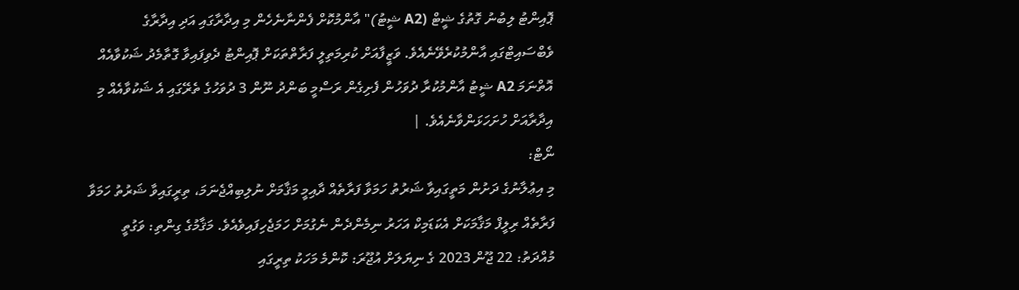ޕޮއިންޓު ލިބުނު ގޮތުގެ ޝީޓް (A2 ޝީޓު)" އާންމުކޮށް ފެންނާނެހެން މި އިދާރާގައި އަދި އިދާރާގެ ވެބްސައިޓްގައި އާންމުކުރެވޭނެއެވެ. ވަޒީފާއަށް ކުރިމަތިލީ ފަރާތްތަކަށް ޕޮއިންޓު ދެވިފައިވާ ގޮތާމެދު ޝަކުވާއެއް އޮތްނަމަ A2 ޝީޓު އާންމުކުރާ ދުވަހުން ފެށިގެން ރަސްމީ ބަންދު ނޫން 3 ދުވަހުގެ ތެރޭގައި އެ ޝަކުވާއެއް މި އިދާރާއަށް ހުށަހަޅަންވާނެއެވެ. |
ނޯޓް:
މި އިޢުލާނުގެ ދަށުން މަތީގައިވާ ޝަރުތު ހަމަވާ ފަރާތެއް ދާއިމީ މަޤާމަށް ނުލިބިއްޖެނަމަ، ތިރީގައިވާ ޝަރުތު ހަމަވާ ފަރާތެއް ރިލީފް މަޤާމަކަށް އެކަޑަމިކް އަހަރު ނިމެންދެން ނެގުމަށް ހަމަޖެހިފައިވެއެވެ. މަޤާމުގެ ގިންތި: ވަގުތީ މުއްދަތު: 22 ޖޫން 2023 ގެ ނިޔަލަށް އުޖޫރަ: ކޮންމެ މަހަކު ތިރީގައި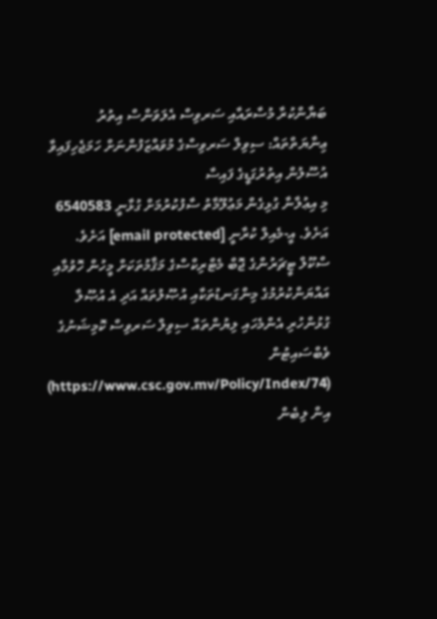ބަޔާންކުރާ މުސާރައާއި ސަރވިސް އެލަވަންސް އިތުރު ޢިނާޔަތްތައް: ސިވިލް ސަރވިސްގެ މުވައްޒަފުންނަށް ހަމަޖެހިފައިވާ އުސޫލުން އިތުރުގަޑީގެ ފައިސާ
މި އިޢުލާނާ ގުޅިގެން މަޢުލޫމާތު ސާފުކުރުމަށް ގުޅާނީ 6540583 އަށެވެ. އީ-މެއިލް ކުރާނީ [email protected] އަށެވެ. ސްކޫލް ޓީޗަރުންގެ ޖޮބް މެޓްރިކްސްގެ މަޤާމުތަކަށް މީހުން ހޮވުމާއި އައްޔަންކުރުމުގެ މިންގަނޑުތަކާއި އުޞޫލުތައް އަދި އެ އުޞޫލާ ގުޅުންހުރި އެންމެހައި ލިޔުންތައް ސިވިލް ސަރވިސް ކޮމިޝަނުގެ ވެބްސައިޓުން (https://www.csc.gov.mv/Policy/Index/74) އިން ލިބެން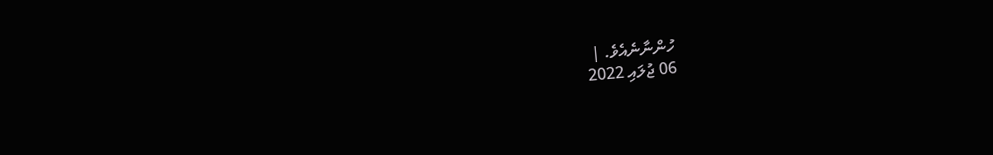ހުންނާނެއެވެ. |
06 ޖުލައި 2022